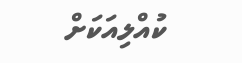ކުއްލިއަކަށް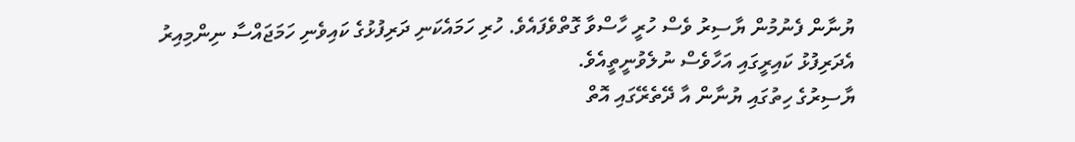ޔުނާން ފެނުމުން ޔާސިރު ވެސް ހުރީ ހާސްވާ ގޮތްވެފައެވެ. ހުރި ހަމައެކަނި ދަރިފުޅުގެ ކައިވެނި ހަމަޖައްސާ ނިންމިއިރު އެދަރިފުޅު ކައިރީގައި އަހާވެސް ނުލެވުނީތީއެވެ.
ޔާސިރުގެ ހިތުގައި ޔުނާން އާ ދޭތެރޭގައި އޮތް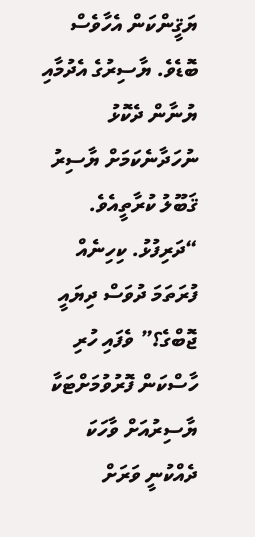ޔަޤީންކަން އެހާވެސް ބޮޑެވެ. ޔާސިރުގެ އެދުމާއި ޔުނާން ދެކޮޅު ނުހަދާނެކަމަށް ޔާސިރު ޤަބޫލު ކުރާތީއެވެ.
“ދަރިފުޅު. ކިހިނެއް ފުރަތަމަ ދުވަސް ދިޔައީ ޖޮބްގެ؟” ވެފައި ހުރި ހާސްކަން ފޮރުވުމަށްޓަކާ ޔާސިރުއަށް ވާހަކަ ދެއްކުނީ ވަރަށް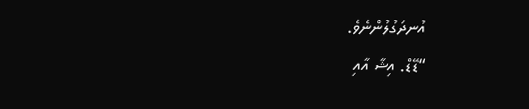އުނދަގުލުންނެވެ.
“ޑޭޑް. އިޝާ އާއި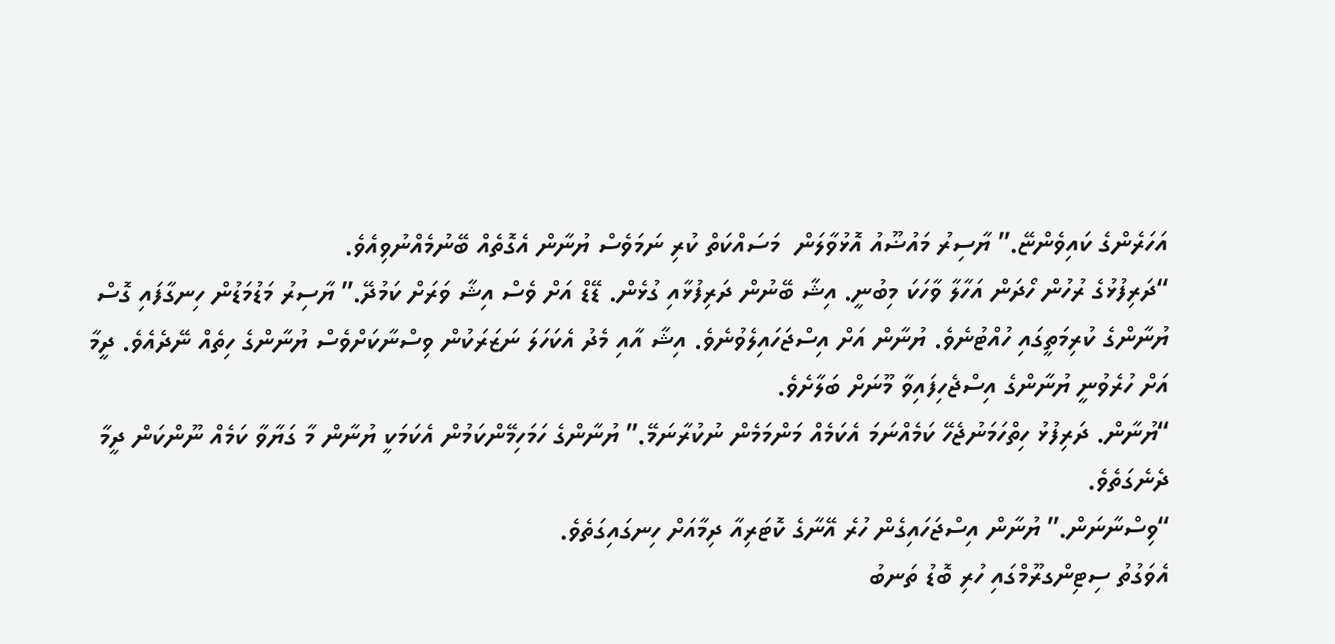އަހަރެންގެ ކައިވެންޏޭ.” ޔާސިރު މައުޟޫއު އޮޅުވާލަން  މަސައްކަތް ކުރި ނަމަވެސް ޔުނާން އެގޮތެއް ބޭނުމެއްނުވިއެވެ.
“ދަރިފުޅުގެ ރުހުން ހޯދަން އަހާލާ ވާހަކަ މިބުނީ. އިޝާ ބޭނުން ދަރިފުޅާއި ގުޅެން. ޑޭޑް އަށް ވެސް އިޝާ ވަރަށް ކަމުދޭ.” ޔާސިރު މަޑުމަޑުން ހިނގާފައި ގޮސް ޔުނާންގެ ކުރިމަތީގައި ހުއްޓުނެވެ. ޔުނާން އަށް އިސްޖަހައިލެވުނެވެ. އިޝާ އާއި މެދު އެކަހަލަ ނަޒަރަކުން ވިސްނާކަށްވެސް ޔުނާންގެ ހިތެއް ނޭދެއެވެ. ދީމާ އަށް ހުރެވުނީ ޔުނާންގެ އިސްޖެހިފައިވާ މޫނަށް ބަލާށެވެ.
“ޔުނާން. ދަރިފުޅު ހިތްހަމަނުޖެހޭ ކަމެއްނަމަ އެކަމެއް މަންމަމެން ނުކުރާނަމޭ.” ޔުނާންގެ ހަމަހިމޭންކަމުން އެކަމަކީ ޔުނާން މާ ގަޔާވާ ކަމެއް ނޫންކަން ދީމާ ދެނެގަތެވެ.
“ވިސްނާނަން.” ޔުނާން އިސްޖަހައިގެން ހުރެ އޭނާގެ ކޮޓަރިއާ ދިމާއަށް ހިނގައިގަތެވެ.
އެވަގުތު ސިޓިންގރޫމްގައި ހުރި ބޮޑު ތަނބު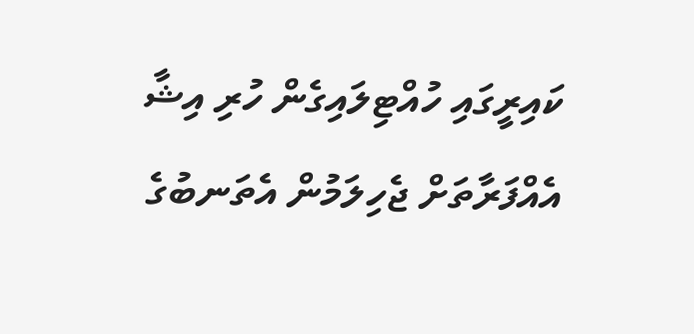ކައިރީގައި ހުއްޓިލައިގެން ހުރި އިޝާ އެއްފަރާތަށް ޖެހިލަމުން އެތަނބުގެ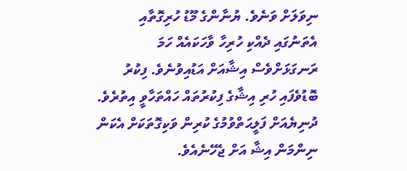ނިވަލަށް ވަނެވެ. ޔުނާންގެ މޫޑު ހުރިގޮތާއި އެތަނުގައި ދެއްކި ހުރިހާ ވާހަކައެއް ހަމަ ރަނގަޅަށްވެސް އިޝާއަށް އަޑުއިވުނެވެ. ފިކުރު ބޮޑުވެފައި ހުރި އިޝާގެ ފިކުރުތައް ހައްތަހާވީ އިތުރެވެ. ދުނިޔެއަށް ފަލީޙަތްވުމުގެ ކުރިން ވަކިގޮތަކަށް އެކަން ނިންމަން އިޝާ އަށް ޖެހޭނެއެވެ.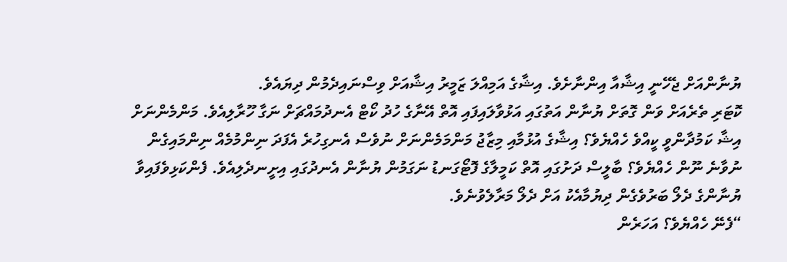ޔުނާންއަށް ޖެހޭނީ އިޝާއާ އިންނާށެވެ. އިޝާގެ އަމިއްލަ ޒަމީރު އިޝާއަށް ވިސްނައިދެމުން ދިޔައެވެ.
ކޮޓަރި ތެރެއަށް ވަން ގޮތަށް ޔުނާން އަތުގައި އަޅުވާލައިފައި އޮތް އޭނާގެ ހުދު ކޯޓް އެނދުމައްޗަށް ނަގާ ހޫރާލިއެވެ. މަންމެންނަށް އިޝާ ކަމުދާންވީ ކީއްވެ ހެއްޔެވެ؟ އިޝާގެ އުޅުމާއި މިޒާޖު މަންމަމެންނަށް ނުވެސް އެނގިހުރެ އެފަދަ ނިންމުމެއް ނިންމައިގެން ނުވާނެ ނޫން ހެއްޔެވެ؟ ބާލީސް ދަށުގައި އޮތް ކަމީލާގެ ފޮޓޯގަނޑު ނަގަމުން ޔުނާން އެނދުގައި އިށީނދެލިއެވެ. ފެންކަޅިވެފައިވާ ޔުނާންގެ ދެލޯ ބަރުވެގެން ދިޔުމާއެކު އަށް ދެލޯ މަރާލެވުނެވެ.
“ފެނޭ ހެއްޔެވެ؟ އަހަރެން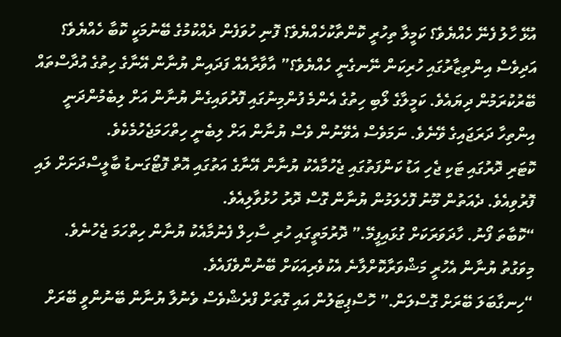އުޅޭ ހާލު ފެނޭ ހެއްޔެވެ؟ ކަމީލާ ތިހުރީ ކޮންތާކުހެއްޔެވެ؟ ފޮނި ހުވަފެން ދެއްކުމުގެ ބޭނުމަކީ ކޮބާ ހެއްޔެވެ؟ އަދިވެސް އިންތިޒާރުގައި ހުރިކަން ނޭނގެނީ ހެއްޔެވެ؟” އާވާރާއެއް ފަދައިން ޔުނާން އޭނާގެ ހިތުގެ އުދާސްތައް ބޭރުކުރަމުން ދިޔައެވެ. ކަމީލާގެ ލޯބި ހިތުގެ އެންމެ ފުންމިނުގައި ފޮރުވައިގެން ޔުނާން އަށް ލިބެމުންދަނީ އިންތިހާ ދަރަޖައިގެ ވޭނެވެ. ނަމަވެސް އެވޭނުން ވެސް ޔުނާން އަށް ލިބެނީ ހިތްހަމަޖެހުމެކެވެ.
ކޮޓަރި ދޮރުގައި ޓަކި ޖެހި އަޑު ކަންފަތުގައި ޖެހުމާއެކު ޔުނާން އޭނާގެ އަތުގައި އޮތް ފޮޓޯގަނޑު ބާލީސްދަށަށް ލައި ފޮރުވިއެވެ. ދެއަތުން މޫނު ފޮހެލަމުން ޔުނާން ގޮސް ދޮރު ހުޅުވާލިއެވެ.
“ކޮބާތަ ފޯނު. ހާދަވަރަކަށް ގުޅައިފީމޭ.” ދޮރުމަތީގައި ހުރި ސާހިލް ފެނުމާއެކު ޔުނާން ހިތްހަމަ ޖެހުނެވެ. މިވަގުތު ޔުނާން އެހުރީ މަޝްވަރާކޮށްލާނެ އެކުވެރިއަކަށް ބޭނުންވެފައެވެ.
“ހިނގާބަލަ ބޭރަށް ގޮސްލަން.” ހޮސްޕިޓަލުން އައި ގޮތަށް ފްރެޝްވެސް ވެނުލާ ޔުނާން ބޭނުންވީ ބޭރަށް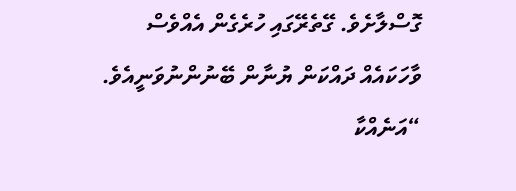ގޮސްލާށެވެ. ގޭތެރޭގައި ހުރެގެން އެއްވެސް ވާހަކައެއް ދައްކަން ޔުނާން ބޭނުންނުވަނީއެވެ.
“އަނެއްކާ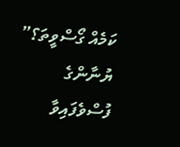ކަމެއް ގޯސްވީތަ؟” ޔުނާންގެ ފުސްވެފައިވާ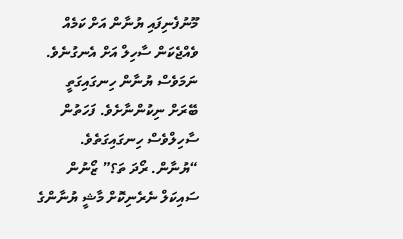މޫނުފެނިފައި ޔުނާން އަށް ކަމެއް ވެއްޖެކަން ސާހިލް އަށް އެނގުނެވެ. ނަމަވެސް ޔުނާން ހިނގައިގަތީ ބޭރަށް ނިކުންނާށެވެ. ފަހަތުން ސާހިލްވެސް ހިނގައިގަތެވެ.
“ޔުނާން. ރޯދަ ތަ؟” ޒޯނުން ސައިކަލް ނެރެނިކޮށް މާޝީ ޔުނާންގެ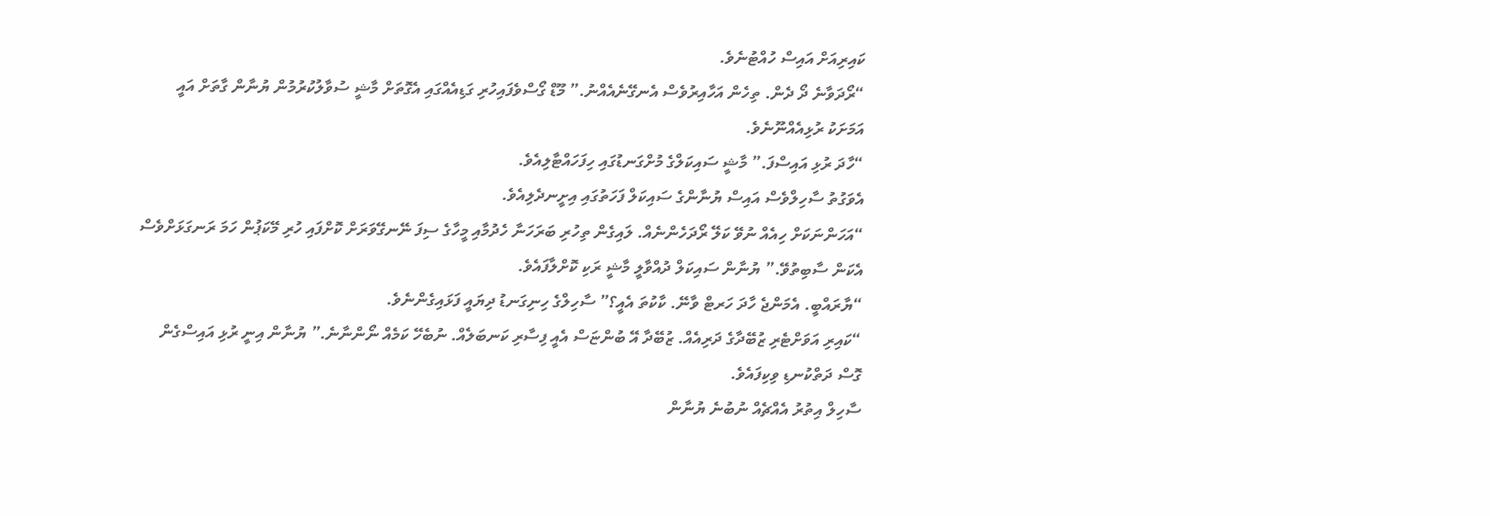ކައިރިއަށް އައިސް ހުއްޓުނެވެ.
“ރޯދަވާނެ ދޯ ދެން. ތިހެން އަހާއިރުވެސް އެނގޭނެއެއްނު.” މޫޑް ގޯސްވެފައިހުރި ގަޑިއެއްގައި އެގޮތަށް މާޝީ ސުވާލުކުރުމުން ޔުނާން ގާތަށް އައީ އަމަށަކު ރުޅިއެއްނޫނެވެ.
“ހާދަ ރުޅި އައިސްފަ.” މާޝީ ސައިކަލްގެ މުށްގަނޑުގައި ހިފަހައްޓާލިއެވެ.
އެވަގުތު ސާހިލްވެސް އައިސް ޔުނާންގެ ސައިކަލް ފަހަތުގައި އިށީނދެލިއެވެ.
“އަހަންނަކަށް ހިއެއް ނުވޭ ކަލޭ ރޯދަހެންނެއް. ލައިގެން ތިހުރި ބަރަހަނާ ހެދުމާއި މީހާގެ ސިފަ ނޭނގޭވަރަށް ކޮށްފައި ހުރި މޭކަޕުން ހަމަ ރަނގަޅަށްވެސް އެކަން ސާބިތުވޭ.” ޔުނާން ސައިކަލް ދުއްވާލީ މާޝީ ރަކި ކޮށްލާފައެވެ.
“ޔާރައްބީ. އެމަންޖެ ހާދަ ހަރޓް ވާނޭ. ކާކުތަ އެއީ؟” ސާހިލްގެ ހިނިގަނޑު ދިޔައީ ފަޅައިގެންނެވެ.
“ކައިރި އަވަށްޓެރި ޒުބޭދާގެ ދަރިއެއް. ޒުބޭދާ އޭ ބުންޏަސް އެއީ ފިސާރި ކަނބަލެއް. ނުބެހޭ ކަމެއް ނޯންނާނެ.” ޔުނާން އިނީ ރުޅި އައިސްގެން ގޮސް ދަތްކުނޑި ވިކިފައެވެ.
ސާހިލް އިތުރު އެއްޗެއް ނުބުނެ ޔުނާން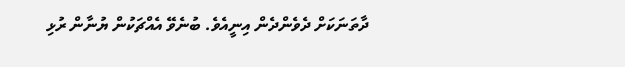ދާތަނަކަށް ދެވެންދެން އިނީއެވެ. ބުނެވޭ އެއްޗަކުން ޔުނާން ރުޅި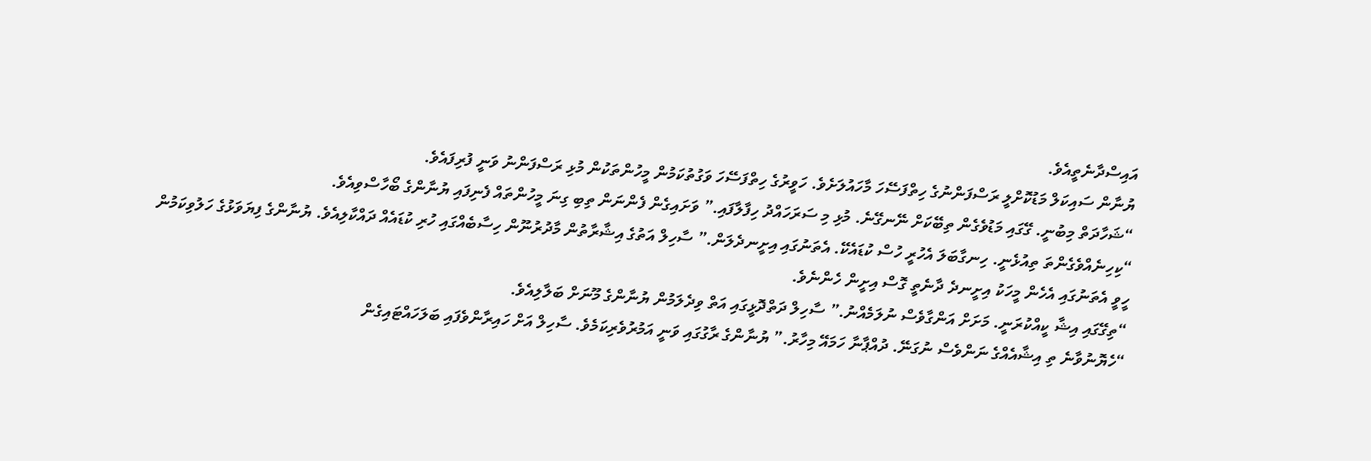އައިސްދާނެތީއެވެ.
ޔުނާން ސައިކަލް މަޑުކޮށްލީ ރަސްފަންނުގެ ހިތްފަސޭހަ މާހައުލަށެވެ. ހަވީރުގެ ހިތްފަސޭހަ ވަގުތުކަމުން މީހުންތަކުން މުޅި ރަސްފަންނު ވަނީ ފުރިފައެވެ.
“ޝަހާދަތް މިބުނީ. ގޭގައި މަޑުވެގެން ތިބޭކަށް ނޭނގޭނެ. މުޅި މި ސަރަހައްދު ހިފާލާފައި.” ވަށައިގެން ފެންނަން ތިބި ގިނަ މީހުންތައް ފެނިފައި ޔުނާންގެ ބޯހާސްވިއެވެ.
“ކިހިނެއްވެގެންތަ ތިއުޅެނީ. ހިނގާބަލަ އެހުރީ ހުސް ކުޑައެކޭ. އެތަނުގައި އިށީނދެލަން.” ސާހިލް އަތުގެ އިޝާރާތުން މާދުރުނޫން ހިސާބެއްގައި ހުރި ކުޑައެއް ދައްކާލިއެވެ. ޔުނާންގެ ފިޔަވަޅުގެ ހަލުވިކަމުން ހީވީ އެތަނުގައި އެހެން މީހަކު އިށީނދެ ދާނެތީ ގޮސް އިށީން ހެންނެވެ.
“ތިގޭގައި އިޝާ ކީއްކުރަނީ. މަށަށް އަންގާވެސް ނުލަމެއްނު.” ސާހިލް ދަތްދޮޅީގައި އަތް ވިދެލަމުން ޔުނާންގެ މޫނަށް ބަލާލިއެވެ.
“ހެޔޮނުވާނެ ތި އިޝާއެއްގެ ނަންވެސް ނުގަނޭ. ދުއްޕާނާ ހަމައޭ މިހާރު.” ޔުނާންގެ ރާގުގައި ވަނީ އަމުރުވެރިކަމެވެ. ސާހިލް އަށް ހައިރާންވެފައި ބަލަހައްޓައިގެން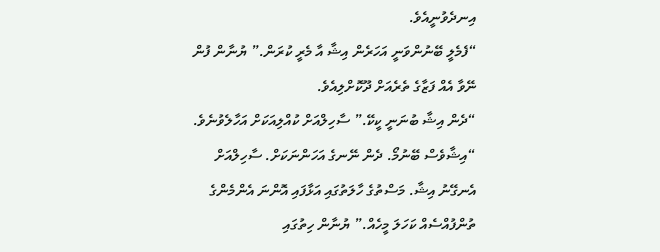އިނދެވުނީއެވެ.
“ފެމެލީ ބޭނުންވަނީ އަހަރެން އިޝާ އާ މެރީ ކުރަން.” ޔުނާން ފުން ނޭވާ އެއް ފަޒާގެ ތެރެއަށް ދޫކޮށްލިއެވެ.
“ދެން އިޝާ ބުނަނީ ކީކޭ.” ސާހިލްއަށް ކުއްލިއަކަށް އަހާލެވުނެވެ.
“އިޝާވެސް ބޭނުމޯ. ދެން ނޭނގެ އަހަންނަކަށް. ސާހިލްއަށް އެނގޭނު އިޝާ. މަސްތުގެ ހާލަތުގައި އަޅާފައި އޮންނަ އެންމެންގެ ތުންފުއްސެއް ކަހަލަ މީހެއް.” ޔުނާން ހިތުގައި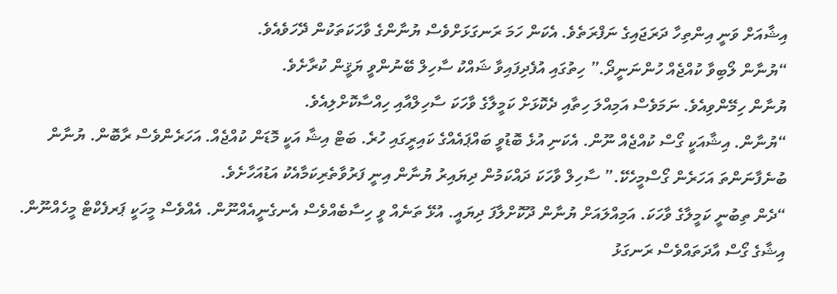އިޝާއަށް ވަނީ އިންތިހާ ދަރަޖައިގެ ނަފްރަތެވެ. އެކަން ހަމަ ރަނގަޅަށްވެސް ޔުނާންގެ ވާހަކަތަކުން ދޭހަވެއެވެ.
“ޔުނާން ލޯބިވާ ކުއްޖެއް ހުންނަނީދޯ.” ހިތުގައި އުފެދިފައިވާ ޝައްކު ސާހިލް ބޭނުންވީ ޔަޤީން ކުރާށެވެ.
ޔުނާން ހިމޭންވިއެވެ. ނަމަވެސް އަމިއްލަ ހިތާއި ދެކޮޅަށް ކަމީލާގެ ވާހަކަ ސާހިލްއާއި ހިއްސާކޮށްލިއެވެ.
“ޔުނާން. އިޝާއަކީ ގޯސް ކުއްޖެއް ނޫން. އެކަނި އުޅެ ބޮޑުވީ ބައްޕައެއްގެ ކައިރީގައި ހުރެ. ބަޓް އިޝާ އަކީ މޮޑަން ކުއްޖެއް. އަހަރެންވެސް ރާބޮން. ޔުނާން ބުނެފާނަންތަ އަހަރެން ގޯސްމީހެކޭ.” ސާހިލް ވާހަކަ ދައްކަމުން ދިޔައިރު ޔުނާން އިނީ ފަރުވާތެރިކަމާއެކު އަޑުއަހާށެވެ.
“ދެން ތިބުނީ ކަމީލާގެ ވާހަކަ. އަމިއްލައަށް ޔުނާން ދޫކޮށްލާފަ ދިޔައީ. އުޅޭ ތަނެއް ވީ ހިސާބެއްވެސް އެނގެނީއެއްނޫން. އެއްވެސް މީހަކީ ޕަރފެކްޓް މީހެއްނޫން. އިޝާގެ ގޯސް އާދަތައްވެސް ރަނގަޅު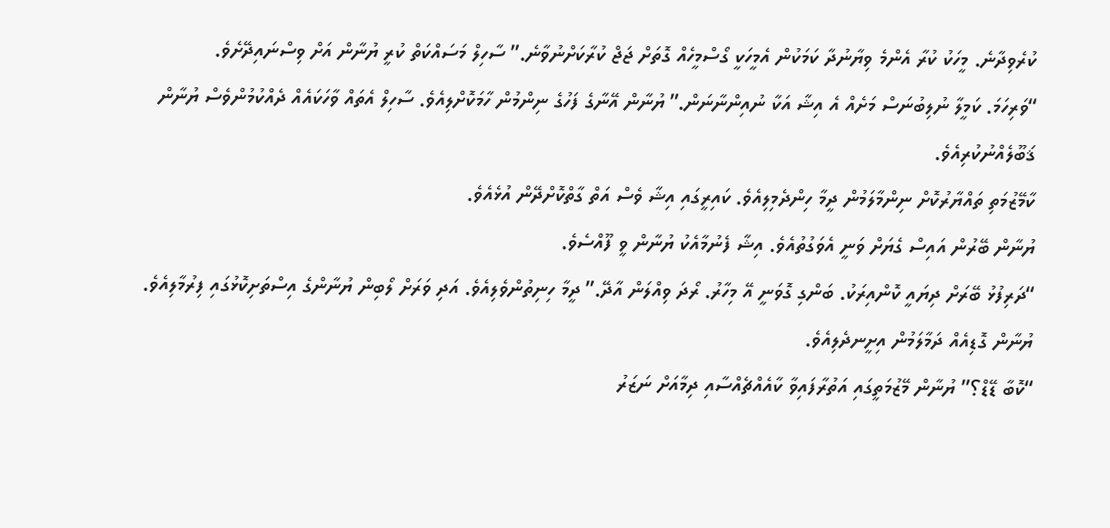ކުރެވިދާނެ. މީހަކު ކުރާ އެންމެ ވިޔާނުދާ ކަމަކުން އެމީހަކީ ގޯސްމީހެއް ގޮތަށް ޖަޖް ކުރާކަށްނުވާނެ.” ސާހިލް މަސައްކަތް ކުރީ ޔުނާން އަށް ވިސްނައިދޭށެވެ.
“ވަރިހަމަ. ކަމީލާ ނުލިބުނަސް މަށެއް އެ އިޝާ އަކާ ނުއިންނާނަން.” ޔުނާން އޭނާގެ ފަހުގެ ނިންމުން ހާމަކޮށްލިއެވެ. ސާހިލް އެތައް ވާހަކައެއް ދެއްކުމުންވެސް ޔުނާން ޤަބޫލެއްނުކުރިއެވެ.
ކާމޭޒުމަތި ތައްޔާރުކޮށް ނިންމާލަމުން ދީމާ ހިންދެމިލިއެވެ. ކައިރީގައި އިޝާ ވެސް އަތް ގާތްކޮށްދޭން އުޅެއެވެ.
ޔުނާން ބޭރުން އައިސް ގެޔަށް ވަނީ އެވަގުތުއެވެ. އިޝާ ފެނުމާއެކު ޔުނާން ވީ ފޫއްސެވެ.
“ދަރިފުޅު ބޭރަށް ދިޔައީ ކޮންއިރަކު. ބަންގި ގޮވަނީ އޭ މިހާރު. ރޯދަ ވިއްލަން އާދޭ.” ދީމާ ހިނިތުންވެލިއެވެ. އަދި ވަރަށް ލޯބިން ޔުނާންގެ އިސްތަށިކޮޅުގައި ފިރުމާލިއެވެ.
ޔުނާން ގޮޑިއެއް ދަމާލަމުން އިށީނދެލިއެވެ.
“ކޮބާ ޑޭޑް؟” ޔުނާން މޭޒުމަތީގައި އަތުރާފައިވާ ކާއެއްޗެއްސާއި ދިމާއަށް ނަޒަރު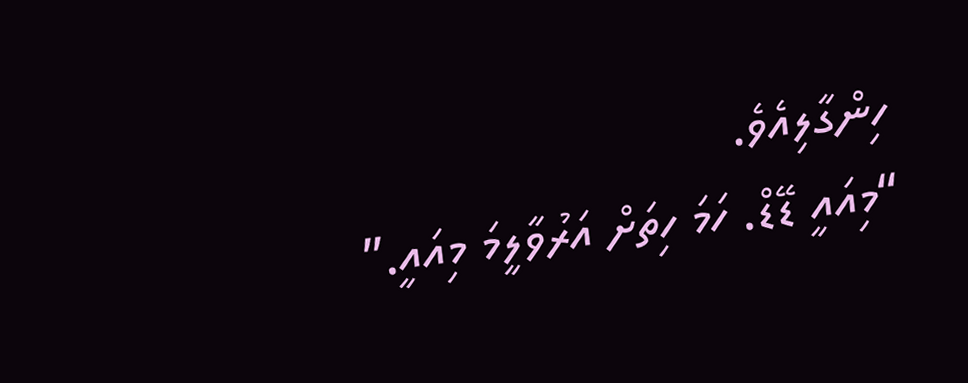ހިންގާލިއެވެ.
“މިއައީ ޑޭޑް. ހަމަ ހިތަށް އަރުވާލީމަ މިއައީ.”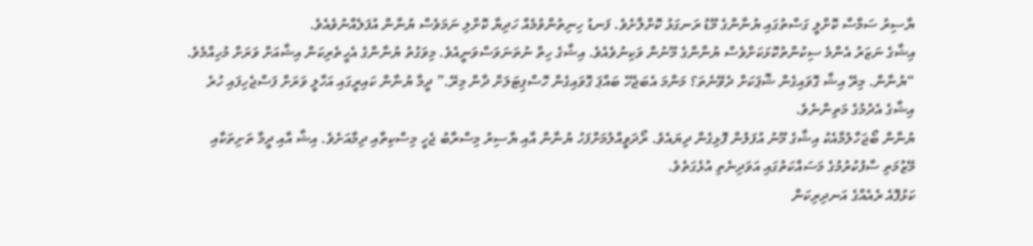ޔާސިރު ސަމާސާ ކޮށްލީ ގަސްތުގައި ޔުނާންގެ މޫޑު ރަނގަޅު ކޮށްލާށެވެ. ފަނޑު ހިނިތުންވުމެއް ހަދިޔާ ކޮށްލި ނަމަވެސް ޔުނާން އުފަލެއްނުވެއެވެ.
އިޝާގެ ނަޒަރު އެންމެ ސިކުންތުކޮޅަކަށްވެސް ޔުނާންގެ މޫނުން ވަކިނުވެއެވެ. އިޝާގެ ހިތް ނުތަނަވަސްވަނީއެވެ. މިވަގުތު ޔުނާންގެ އެހީތެރިކަން އިޝާއަށް ވަރަށް މުހިއްމެވެ.
“ޔުނާން. މިރޭ އިޝާ ގޮވައިގެން ޝޮޕަކަށް ދެވޭނެތަ؟ މަންމަ އެބަޖެހޭ ބައްޕަ ގޮވައިގެން ހޮސްޕިޓަލަށް ދާން މިރޭ.” ދީމާ ޔުނާން ކައިރީގައި އަހާލީ ވަރަށް ފަސްޖެހިފައި ހުރެ އިޝާގެ އެދުމުގެ މަތިންނެވެ.
ޔުނާން ބޯޖަހާލުމާއެކު އިޝާގެ މޫނު އުފަލުން ފޮޅިގެން ދިޔައެވެ. ރޯދަވީއްލުމަށްފަހު ޔުނާން އާއި ޔާސިރު މިސްރާބު ޖެހީ މިސްކިތާއި ދިމާއަށެވެ. އިޝާ އާއި ދީމާ ތަށިތަކާއި މޭޒުމަތި ސާފުކުރުމުގެ މަސައްކަތުގައި އަވަދިނެތި އުޅެގަތެވެ.
ކަޅުފޮއެ ރެއެއްގެ އަނދިރިކަން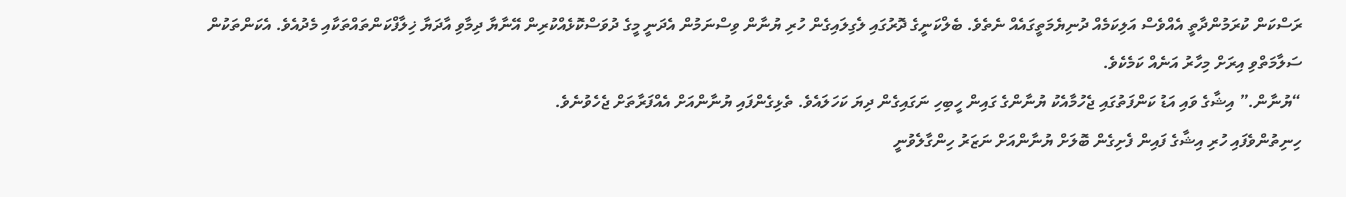ރަސްކަން ކުރަމުންދާތީ އެއްވެސް އަލިކަމެއް ދުނިޔެމަތީގައެއް ނެތެވެ. ބެލްކަނީގެ ދޮރުގައި ލެގިލައިގެން ހުރި ޔުނާން ވިސްނަމުން އެދަނީ މީގެ ދުވަސްކޮޅެއްކުރިން އޭނާޔާ ދިމާވި އާދަޔާ ޚިލާފްކަންތައްތަކާއި މެދުއެވެ. އެކަންތަކުން ސަލާމަތްވި އިރަށް މިހާރު އަނެއް ކަމެކެވެ.
“ޔުނާން.” އިޝާގެ ވައި އަޑު ކަންފަތުގައި ޖެހުމާއެކު ޔުނާންގެ ގައިން ހީބިހި ނަގައިގެން ދިޔަ ކަހަލައެވެ. ތެޅިގެންފައި ޔުނާންއަށް އެއްފަރާތަށް ޖެހެވުނެވެ.
ހިނިތުންވެފައި ހުރި އިޝާގެ ފައިން ފެށިގެން ބޮލަށް ޔުނާންއަށް ނަޒަރު ހިންގާލެވުނީ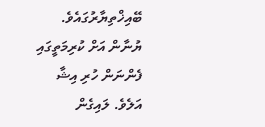ބޭއިޚްތިޔާރުގައެވެ. ޔުނާން އަށް ކުރިމަތީގައި ފެންނަން ހުރި އިޝާ އަލެވެ. ލައިގެން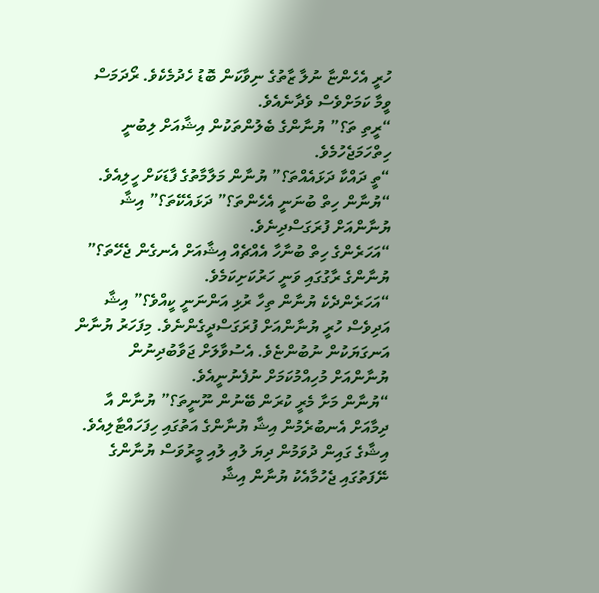ހުރީ އެހެންޏާ ނުލާ ޒާތުގެ ނިވާކަން ބޮޑު ހެދުމެކެވެ. ރޯދަމަސް ވީމާ ކަމަށްވެސް ވެދާނެއެވެ.
“ރީތި ތަ؟” ޔުނާންގެ ބެލުންތަކުން އިޝާއަށް ލިބުނީ ހިތްހަމަޖެހުމެވެ.
“ތީ ދައްކާ ދަޅައެއްތަ؟” ޔުނާން މަލާމާތުގެ ފާޑަކަށް ހީލިއެވެ.
“ޔުނާން ހިތް ބުނަނީ އެހެންތަ؟” ދަޅައެކޭތަ؟” އިޝާ ޔުނާންއަށް ފުރަގަސްދިނެވެ.
“އަހަރެންގެ ހިތް ބުނާހާ އެއްޗެއް އިޝާއަށް އެނގެން ޖެހޭތަ؟” ޔުނާންގެ ރާގުގައި ވަނީ ހަރުކަށިކަމެވެ.
“އަހަރެންދެކެ ޔުނާން ތިހާ ރުޅި އަންނަނީ ކީއްވެ؟” އިޝާ އަދިވެސް ހުރީ ޔުނާންއަށް ފުރަގަސްދީގެންނެވެ. މިފަހަރު ޔުނާން އަނގަޔަކުން ނުބުންޏެވެ. އެސުވާލަށް ޖަވާބުދިނުން ޔުނާންއަށް މުހިއްމުކަމަށް ނުފެނުނީއެވެ.
“ޔުނާން މަށާ މެރީ ކުރަން ބޭނުން ނޫނީތަ؟” ޔުނާން އާ ދިމާއަށް އެނބުރެމުން އިޝާ ޔުނާންގެ އަތުގައި ހިފަހައްޓާލިއެވެ. އިޝާގެ ގައިން ދުވަމުން ދިޔަ ލުއި ލުއި މީރުވަސް ޔުނާންގެ ނޭފަތުގައި ޖެހުމާއެކު ޔުނާން އިޝާ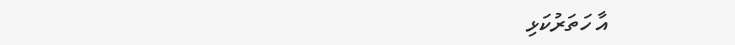އާ ހަތަރުކަޅި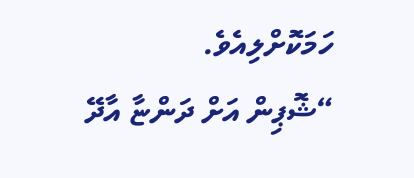ހަމަކޮށްލިއެވެ.
“ޝޮޕިން އަށް ދަންޏާ އާދޭ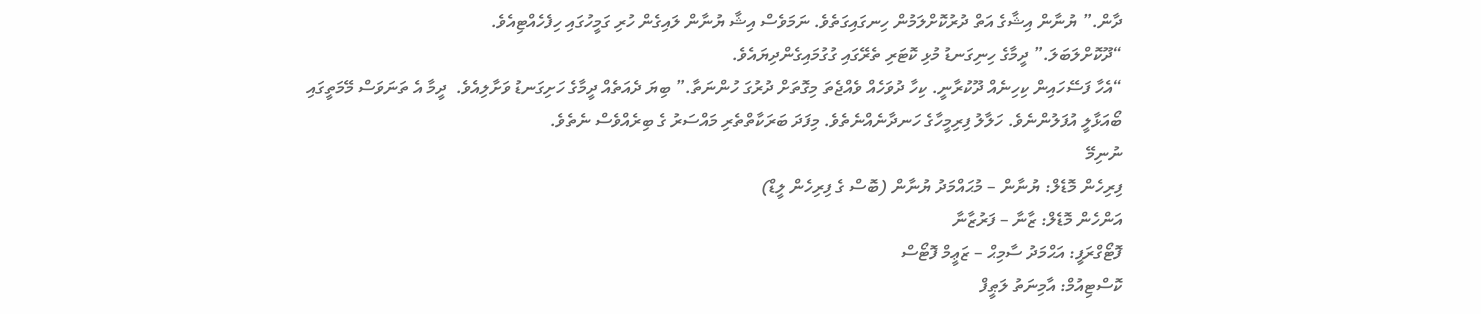ދާން.” ޔުނާން އިޝާގެ އަތް ދުރުކޮށްލަމުން ހިނގައިގަތެވެ. ނަމަވެސް އިޝާ ޔުނާން ލައިގެން ހުރި ގަމީހުގައި ހިފެހެއްޓިއެވެ.
“ދޫކޮށްލަބަލަ.” ދީމާގެ ހިނިގަނޑު މުޅި ކޮޓަރި ތެރޭގައި ގުގުމައިގެންދިޔައެވެ.
“އެހާ ފަސޭހައިން ކިހިނެއް ދޫކުރާނީ. ކިހާ ދުވަހެއް ވެއްޖެތަ މިގޮތަށް ދުރުގަ ހުންނަތާ.” ބިޔަ ދެއަތެއް ދީމާގެ ހަށިގަނޑު ވަށާލިއެވެ.  ދީމާ އެ ތަނަވަސް މޭމަތީގައި ބޯއަޅާލީ އުފަލުންނެވެ. ހަލާލު ފިރިމީހާގެ ހަނދާނެއްނެތެވެ. މިފަދަ ބަރަކާތްތެރި މައްސަރު ގެ ބިރެއްވެސް ނެތެވެ.
ނުނިމޭ
ފިރިހެން މޮޑެލް: ޔުނާން – މުޙައްމަދު ޔުނާން (ބޮސް ގެ ފިރިހެން ލީޑް)
އަންހެން މޮޑެލް: ޒާނާ – ފަރުޒާނާ
ފޮޓޯގްރަފީ: އަޙްމަދު ސާމިޙް – ޒަޢީމް ފޮޓޯސް
ކޮސްޓިއުމް: އާމިނަތު ލަޠީފް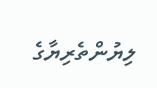ލިޔުންތެރިޔާގެ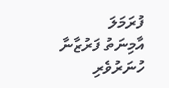ފުރަމަލަ
އާމިނަތު ފަރުޒާނާ
ހުނަރުވެރި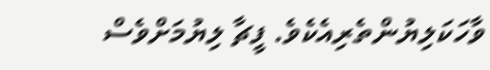ވާހަކަލިޔުންތެރިއެކެވެ. ފީޗާ ލިޔުމަށްވެސް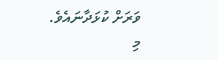ވަރަށް ކުޅަދާނައެވެ.
މި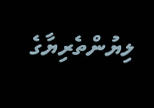ލިޔުންތެރިޔާގެ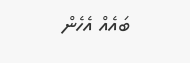ބައެއް އެހެން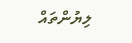ލިޔުންތައް